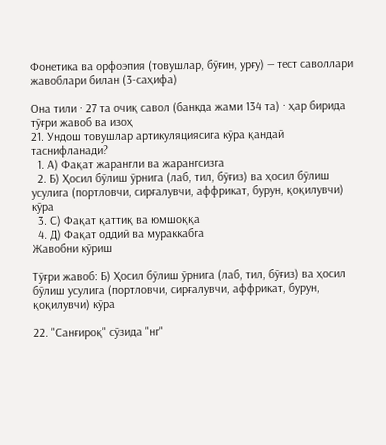Фонетика ва орфоэпия (товушлар, бўғин, урғу) — тест саволлари жавоблари билан (3-саҳифа)

Она тили · 27 та очиқ савол (банкда жами 134 та) · ҳар бирида тўғри жавоб ва изоҳ
21. Ундош товушлар артикуляциясига кўра қандай таснифланади?
  1. А) Фақат жарангли ва жарангсизга
  2. Б) Ҳосил бўлиш ўрнига (лаб, тил, бўғиз) ва ҳосил бўлиш усулига (портловчи, сирғалувчи, аффрикат, бурун, қоқилувчи) кўра
  3. С) Фақат қаттиқ ва юмшоққа
  4. Д) Фақат оддий ва мураккабга
Жавобни кўриш

Тўғри жавоб: Б) Ҳосил бўлиш ўрнига (лаб, тил, бўғиз) ва ҳосил бўлиш усулига (портловчи, сирғалувчи, аффрикат, бурун, қоқилувчи) кўра

22. "Санғироқ" сўзида "нг"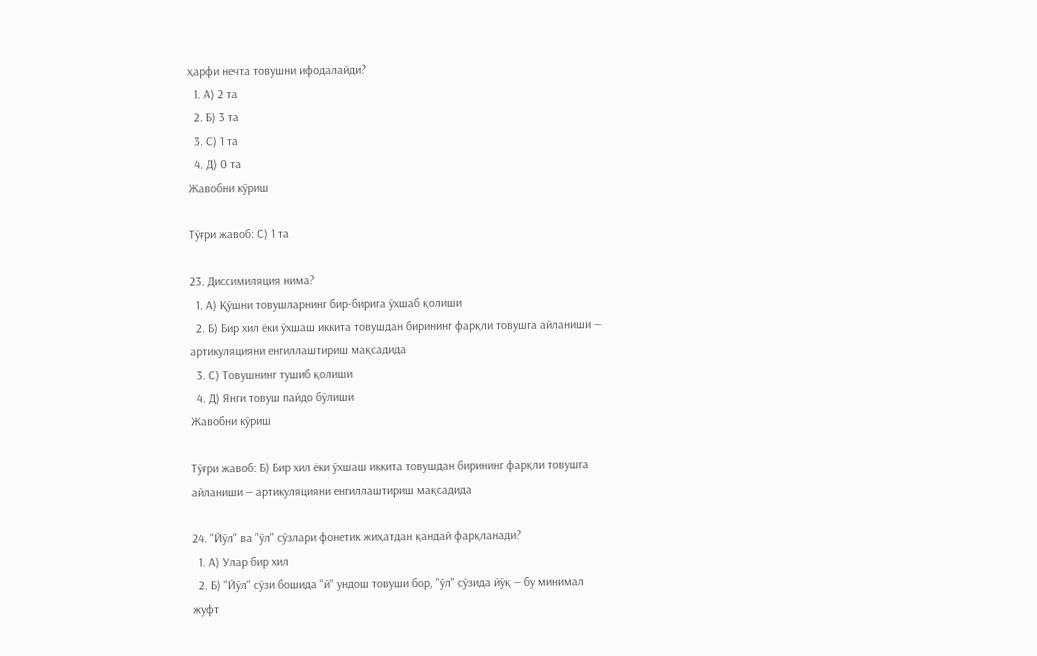ҳарфи нечта товушни ифодалайди?
  1. А) 2 та
  2. Б) 3 та
  3. С) 1 та
  4. Д) 0 та
Жавобни кўриш

Тўғри жавоб: С) 1 та

23. Диссимиляция нима?
  1. А) Қўшни товушларнинг бир-бирига ўхшаб қолиши
  2. Б) Бир хил ёки ўхшаш иккита товушдан бирининг фарқли товушга айланиши — артикуляцияни енгиллаштириш мақсадида
  3. С) Товушнинг тушиб қолиши
  4. Д) Янги товуш пайдо бўлиши
Жавобни кўриш

Тўғри жавоб: Б) Бир хил ёки ўхшаш иккита товушдан бирининг фарқли товушга айланиши — артикуляцияни енгиллаштириш мақсадида

24. "Йўл" ва "ўл" сўзлари фонетик жиҳатдан қандай фарқланади?
  1. А) Улар бир хил
  2. Б) "Йўл" сўзи бошида "й" ундош товуши бор, "ўл" сўзида йўқ — бу минимал жуфт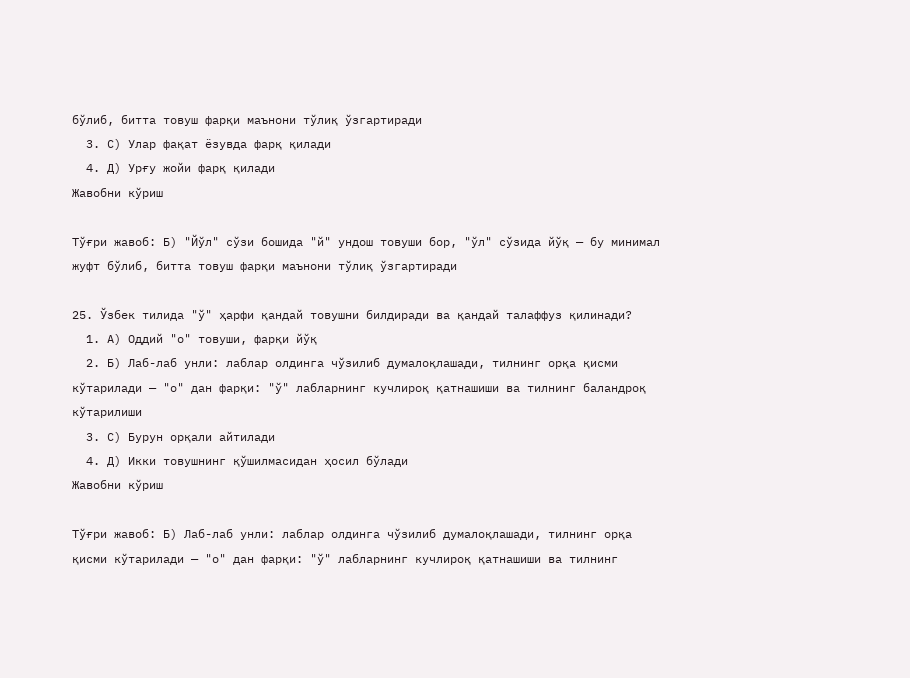бўлиб, битта товуш фарқи маънони тўлиқ ўзгартиради
  3. С) Улар фақат ёзувда фарқ қилади
  4. Д) Урғу жойи фарқ қилади
Жавобни кўриш

Тўғри жавоб: Б) "Йўл" сўзи бошида "й" ундош товуши бор, "ўл" сўзида йўқ — бу минимал жуфт бўлиб, битта товуш фарқи маънони тўлиқ ўзгартиради

25. Ўзбек тилида "ў" ҳарфи қандай товушни билдиради ва қандай талаффуз қилинади?
  1. А) Оддий "о" товуши, фарқи йўқ
  2. Б) Лаб-лаб унли: лаблар олдинга чўзилиб думалоқлашади, тилнинг орқа қисми кўтарилади — "о" дан фарқи: "ў" лабларнинг кучлироқ қатнашиши ва тилнинг баландроқ кўтарилиши
  3. С) Бурун орқали айтилади
  4. Д) Икки товушнинг қўшилмасидан ҳосил бўлади
Жавобни кўриш

Тўғри жавоб: Б) Лаб-лаб унли: лаблар олдинга чўзилиб думалоқлашади, тилнинг орқа қисми кўтарилади — "о" дан фарқи: "ў" лабларнинг кучлироқ қатнашиши ва тилнинг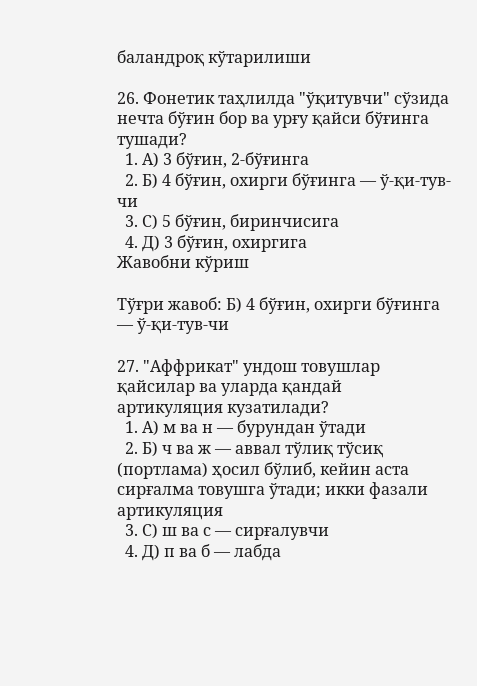баландроқ кўтарилиши

26. Фонетик таҳлилда "ўқитувчи" сўзида нечта бўғин бор ва урғу қайси бўғинга тушади?
  1. А) 3 бўғин, 2-бўғинга
  2. Б) 4 бўғин, охирги бўғинга — ў-қи-тув-чи
  3. С) 5 бўғин, биринчисига
  4. Д) 3 бўғин, охиргига
Жавобни кўриш

Тўғри жавоб: Б) 4 бўғин, охирги бўғинга — ў-қи-тув-чи

27. "Аффрикат" ундош товушлар қайсилар ва уларда қандай артикуляция кузатилади?
  1. А) м ва н — бурундан ўтади
  2. Б) ч ва ж — аввал тўлиқ тўсиқ (портлама) ҳосил бўлиб, кейин аста сирғалма товушга ўтади; икки фазали артикуляция
  3. С) ш ва с — сирғалувчи
  4. Д) п ва б — лабда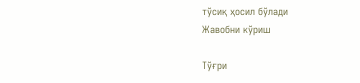тўсиқ ҳосил бўлади
Жавобни кўриш

Тўғри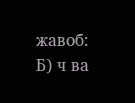жавоб: Б) ч ва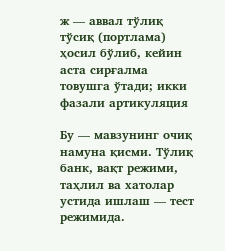ж — аввал тўлиқ тўсиқ (портлама) ҳосил бўлиб, кейин аста сирғалма товушга ўтади; икки фазали артикуляция

Бу — мавзунинг очиқ намуна қисми. Тўлиқ банк, вақт режими, таҳлил ва хатолар устида ишлаш — тест режимида.